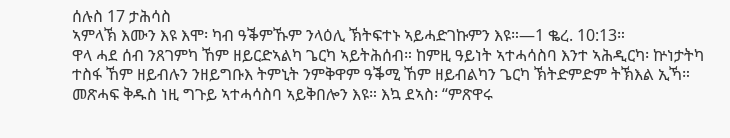ሰሉስ 17 ታሕሳስ
ኣምላኽ እሙን እዩ እሞ፡ ካብ ዓቕምኹም ንላዕሊ ኽትፍተኑ ኣይሓድገኩምን እዩ።—1 ቈረ. 10:13።
ዋላ ሓደ ሰብ ንጸገምካ ኸም ዘይርድኣልካ ጌርካ ኣይትሕሰብ። ከምዚ ዓይነት ኣተሓሳስባ እንተ ኣሕዲርካ፡ ኵነታትካ ተስፋ ኸም ዘይብሉን ንዘይግቡእ ትምኒት ንምቅዋም ዓቕሚ ኸም ዘይብልካን ጌርካ ኽትድምድም ትኽእል ኢኻ። መጽሓፍ ቅዱስ ነዚ ግጉይ ኣተሓሳስባ ኣይቅበሎን እዩ። እኳ ደኣስ፡ “ምጽዋሩ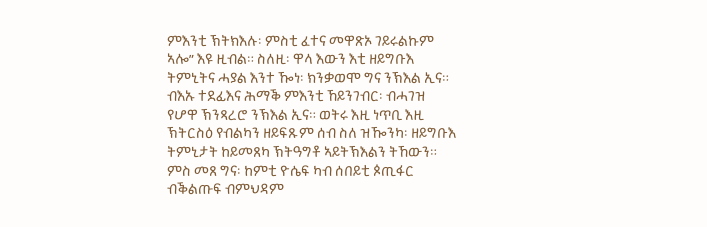ምእንቲ ኽትክእሉ፡ ምስቲ ፈተና መዋጽኦ ገይሩልኩም ኣሎ” እዩ ዚብል። ስለዚ፡ ዋላ እውን እቲ ዘይግቡእ ትምኒትና ሓያል እንተ ዀነ፡ ክንቃወሞ ግና ንኽእል ኢና። ብእኡ ተደፊእና ሕማቕ ምእንቲ ኸይንገብር፡ ብሓገዝ የሆዋ ኽንጻረሮ ንኽእል ኢና። ወትሩ እዚ ነጥቢ እዚ ኽትርስዕ የብልካን ዘይፍጹም ሰብ ስለ ዝዀንካ፡ ዘይግቡእ ትምኒታት ከይመጸካ ኽትዓግቶ ኣይትኽእልን ትኸውን። ምስ መጸ ግና፡ ከምቲ ዮሴፍ ካብ ሰበይቲ ጶጢፋር ብቕልጡፍ ብምህዳም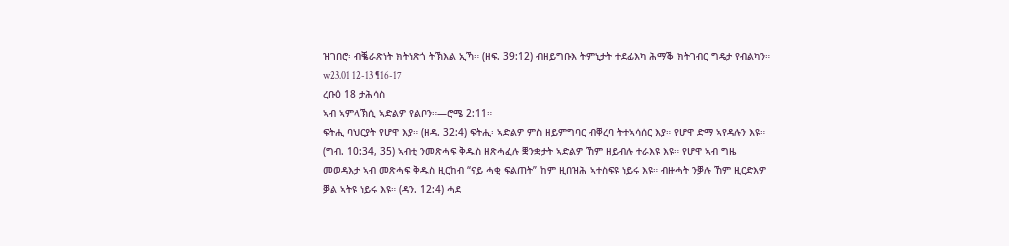ዝገበሮ፡ ብቘራጽነት ክትነጽጎ ትኽእል ኢኻ። (ዘፍ. 39:12) ብዘይግቡእ ትምኒታት ተደፊእካ ሕማቕ ክትገብር ግዴታ የብልካን። w23.01 12-13 ¶16-17
ረቡዕ 18 ታሕሳስ
ኣብ ኣምላኽሲ ኣድልዎ የልቦን።—ሮሜ 2:11።
ፍትሒ ባህርያት የሆዋ እያ። (ዘዳ. 32:4) ፍትሒ፡ ኣድልዎ ምስ ዘይምግባር ብቐረባ ትተኣሳሰር እያ። የሆዋ ድማ ኣየዳሉን እዩ። (ግብ. 10:34, 35) ኣብቲ ንመጽሓፍ ቅዱስ ዘጽሓፈሉ ቛንቋታት ኣድልዎ ኸም ዘይብሉ ተራእዩ እዩ። የሆዋ ኣብ ግዜ መወዳእታ ኣብ መጽሓፍ ቅዱስ ዚርከብ “ናይ ሓቂ ፍልጠት” ከም ዚበዝሕ ኣተስፍዩ ነይሩ እዩ። ብዙሓት ንቓሉ ኸም ዚርድእዎ ቓል ኣትዩ ነይሩ እዩ። (ዳን. 12:4) ሓደ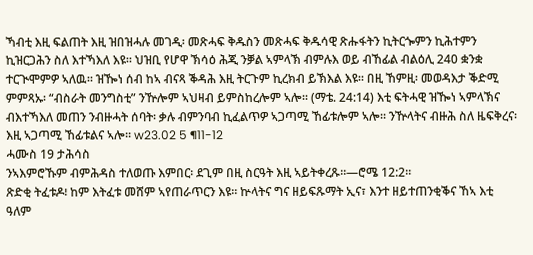ኻብቲ እዚ ፍልጠት እዚ ዝበዝሓሉ መገዲ፡ መጽሓፍ ቅዱስን መጽሓፍ ቅዱሳዊ ጽሑፋትን ኪትርጐምን ኪሕተምን ኪዝርጋሕን ስለ እተኻእለ እዩ። ህዝቢ የሆዋ ኽሳዕ ሕጂ ንቓል ኣምላኽ ብምሉእ ወይ ብኸፊል ብልዕሊ 240 ቋንቋ ተርጒሞምዎ ኣለዉ። ዝዀነ ሰብ ከኣ ብናጻ ቕዳሕ እዚ ትርጉም ኪረክብ ይኽእል እዩ። በዚ ኸምዚ፡ መወዳእታ ቕድሚ ምምጻኡ፡ “ብስራት መንግስቲ” ንዅሎም ኣህዛብ ይምስከረሎም ኣሎ። (ማቴ. 24:14) እቲ ፍትሓዊ ዝዀነ ኣምላኽና ብእተኻእለ መጠን ንብዙሓት ሰባት፡ ቃሉ ብምንባብ ኪፈልጥዎ ኣጋጣሚ ኸፊቱሎም ኣሎ። ንዅላትና ብዙሕ ስለ ዜፍቅረና፡ እዚ ኣጋጣሚ ኸፊቱልና ኣሎ። w23.02 5 ¶11-12
ሓሙስ 19 ታሕሳስ
ንኣእምሮኹም ብምሕዳስ ተለወጡ እምበር፡ ደጊም በዚ ስርዓት እዚ ኣይትቀረጹ።—ሮሜ 12:2።
ጽድቂ ትፈቱዶ፧ ከም እትፈቱ መሸም ኣየጠራጥርን እዩ። ኵላትና ግና ዘይፍጹማት ኢና፣ እንተ ዘይተጠንቂቕና ኸኣ እቲ ዓለም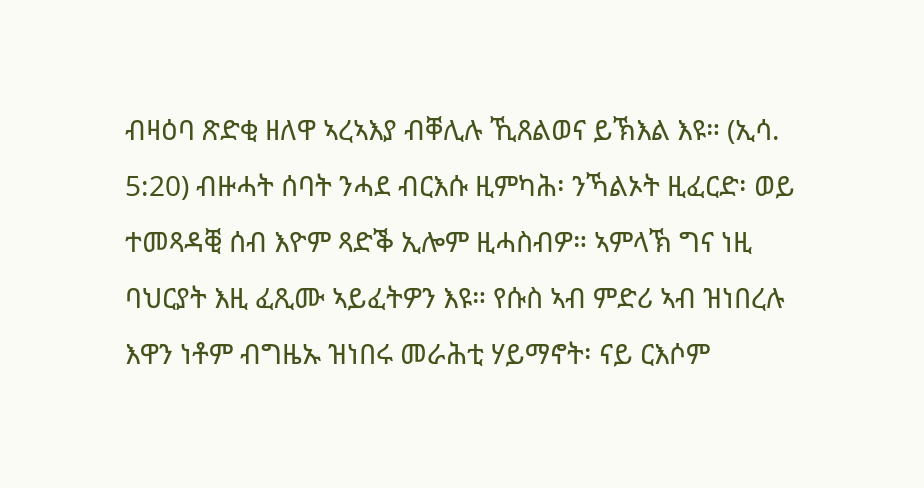ብዛዕባ ጽድቂ ዘለዋ ኣረኣእያ ብቐሊሉ ኺጸልወና ይኽእል እዩ። (ኢሳ. 5:20) ብዙሓት ሰባት ንሓደ ብርእሱ ዚምካሕ፡ ንኻልኦት ዚፈርድ፡ ወይ ተመጻዳቒ ሰብ እዮም ጻድቕ ኢሎም ዚሓስብዎ። ኣምላኽ ግና ነዚ ባህርያት እዚ ፈጺሙ ኣይፈትዎን እዩ። የሱስ ኣብ ምድሪ ኣብ ዝነበረሉ እዋን ነቶም ብግዜኡ ዝነበሩ መራሕቲ ሃይማኖት፡ ናይ ርእሶም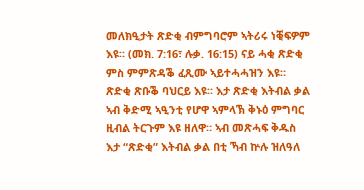መለክዒታት ጽድቂ ብምግባሮም ኣትሪሩ ነቒፍዎም እዩ። (መክ. 7:16፣ ሉቃ. 16:15) ናይ ሓቂ ጽድቂ ምስ ምምጽዳቕ ፈጺሙ ኣይተሓሓዝን እዩ። ጽድቂ ጽቡቕ ባህርይ እዩ። እታ ጽድቂ እትብል ቃል ኣብ ቅድሚ ኣዒንቲ የሆዋ ኣምላኽ ቅኑዕ ምግባር ዚብል ትርጉም እዩ ዘለዋ። ኣብ መጽሓፍ ቅዱስ እታ “ጽድቂ” እትብል ቃል በቲ ኻብ ኵሉ ዝለዓለ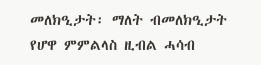መለክዒታት፡ ማለት ብመለክዒታት የሆዋ ምምልላስ ዚብል ሓሳብ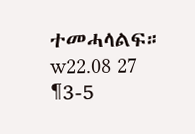ተመሓላልፍ። w22.08 27 ¶3-5